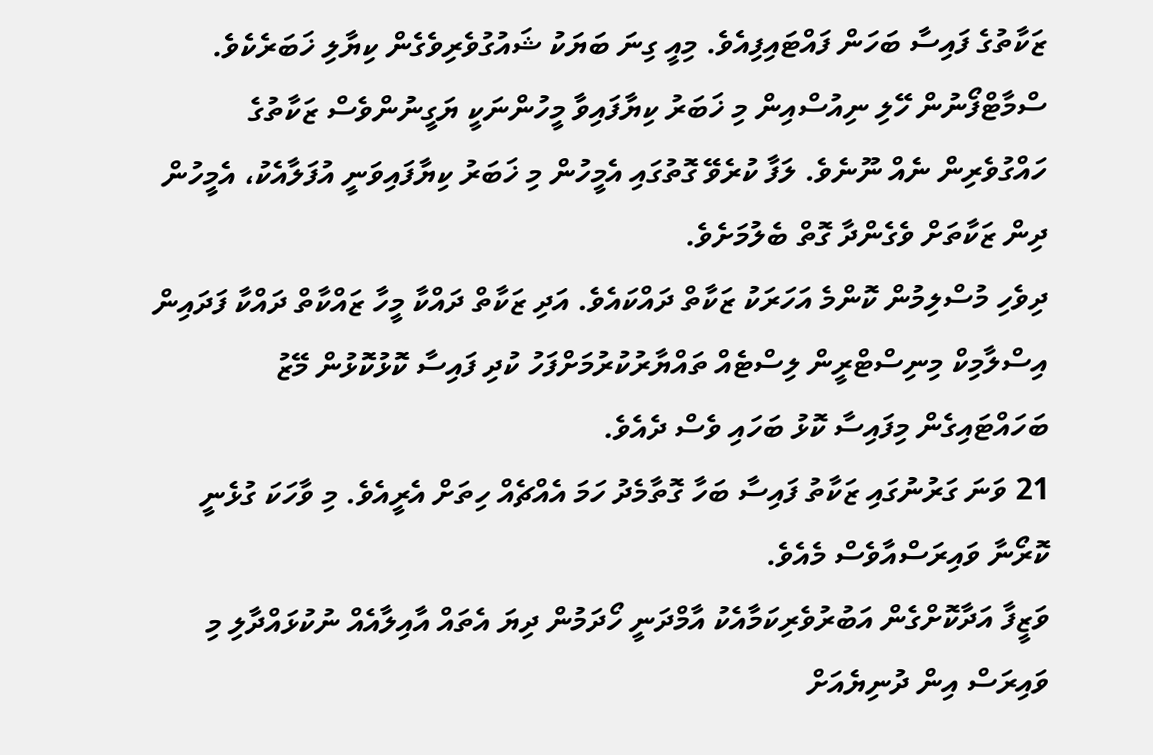ޒަކާތުގެ ފައިސާ ބަހަން ފައްޓައިފިއެވެ. މިއީ ގިނަ ބަޔަކު ޝައުގުވެރިވެގެން ކިޔާލި ޚަބަރެކެވެ. ސްމާޓްފޯނުން ހޭލި ނިއުސްއިން މި ޚަބަރު ކިޔާފައިވާ މީހުންނަކީ ޔަގީނުންވެސް ޒަކާތުގެ ހައްގުވެރިން ނެއް ނޫނެވެ. ލަފާ ކުރެވޭ ގޮތުގައި އެމީހުން މި ޚަބަރު ކިޔާފައިވަނީ އުފަލާއެކު، އެމީހުން ދިން ޒަކާތަށް ވެގެންދާ ގޮތް ބެލުމަށެވެ.
ދިވެހި މުސްލިމުން ކޮންމެ އަހަރަކު ޒަކާތް ދައްކައެވެ. އަދި ޒަކާތް ދައްކާ މީހާ ޒައްކާތް ދައްކާ ފަދައިން އިސްލާމިކް މިނިސްޓްރީން ލިސްޓެއް ތައްޔާރުކުރުމަށްފަހު ކުދި ފައިސާ ކޮޅުކޮޅުން މޭޒު ބަހައްޓައިގެން މިފައިސާ ކޮޅު ބަހައި ވެސް ދެއެވެ.
21 ވަނަ ގަރުނުގައި ޒަކާތު ފައިސާ ބަހާ ގޮތާމެދު ހަމަ އެއްޗެއް ހިތަށް އެރީއެވެ. މި ވާހަކަ ގުޅެނީ ކޮރޯނާ ވައިރަސްއާވެސް މެއެވެ.
ވަޒީފާ އަދާކޮށްގެން އަބުރުވެރިކަމާއެކު އާމްދަނީ ހޯދަމުން ދިޔަ އެތައް އާއިލާއެއް ނުކުޅައްދާލި މި ވައިރަސް އިން ދުނިޔެއަށް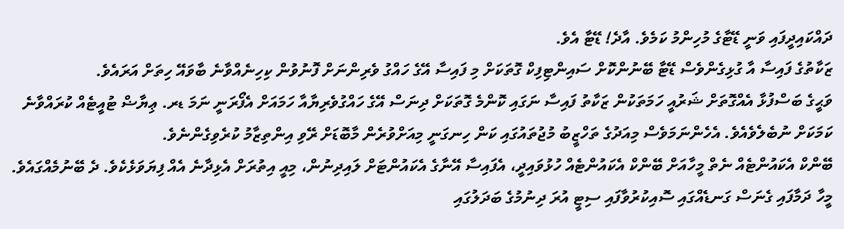ދައްކައިދީފައި ވަނީ ޑޭޓާގެ މުހިންމު ކަމެވެ. އާދެ! ޑޭޓާ އެވެ.
ޒަކާތުގެ ފައިސާ އާ ގުޅިގެންވެސް ޑޭޓާ ބޭނުންކޮށް ސައިންޓިފިކް ގޮތަކަށް މި ފައިސާ އޭގެ ހައްގު ވެރިންނަށް ފޮނުވުން ކިހިނެއްވާނެ ބާވައޭ ހިތަށް އަރައެވެ.
ވަޙީގެ ބަސްފުޅާ އެއްގޮތަށް ޝަރުއީ ހަމަތަކުން ޒަކާތު ފައިސާ ނަގައި ކޮންމެ ގޮތަކަށް ދިނަސް އޭގެ ހައްގުވެރިޔާއާ ހަމައަށް އެފޯރަނީ ނަމަ ޑރ. ޢިޔާޟް ޓުއީޓެއް ކުރައްވާނެ ކަމަކަށް ނުބެލެވެއެވެ. އެހެންނަމަވެސް މިއަދުގެ ތަހްޒީބު މުޖުތައުގައި ކަން ހިނގަނީ މިއަށްވުރެން މާބޮޑަށް ރޭވި އިންތިޒާމު ކުރެވިގެންނެވެ.
ބޭންކް އެކައުންޓެއް ނެތް މީހާއަށް ބޭންކް އެކައުންޓެއް ހުޅުވައިދީ، އެފައިސާ އޭނާގެ އެކައުންޓަށް ލައިދިނުން، މިއީ އިތުރަށް އެޅިދާނެ އެއް ފިޔަވަޅެކެވެ. ދެ ބޭނުމެއްގައެވެ. މީހާ ދަމާފައި ގެނަސް ގަނޑެއްގައި ސޮއިކުރުވާފައި ސިޓީ އުރަ ދިނުމުގެ ބަދަލުގައި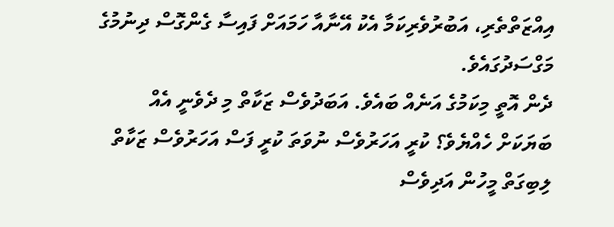އިއްޒަތްތެރި، އަބުރުވެރިކަމާ އެކު އޭނާއާ ހަމައަށް ފައިސާ ގެންގޮސް ދިނުމުގެ މަގްސަދުގައެވެ.
ދެން އޮތީ މިކަމުގެ އަނެއް ބައެވެ. އަބަދުވެސް ޒަކާތް މި ދެވެނީ އެއް ބަޔަކަށް ހެއްޔެވެ؟ ކުރީ އަހަރުވެސް ނުވަތަ ކުރީ ފަސް އަހަރުވެސް ޒަކާތް ލިބިގަތް މީހުން އަދިވެސް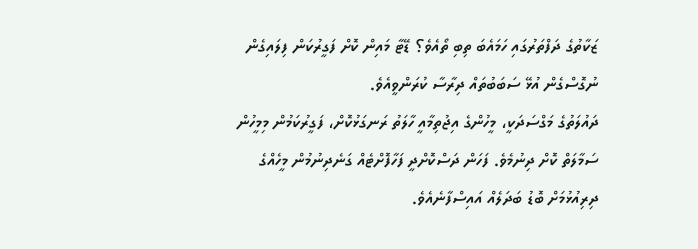ޒަކާތުގެ ދަފްތަރުގައި ހަމައެބަ ތިބި ތޯއެވެ؟ ޑޭޓާ މައިން ކޮށް ފަގީރުކަން ފިލައިގެން ނުގޮސްގެން އުޅޭ ސަބަބުތައް ދިރާސާ ކުރަންވީއެވެ.
ދައުލަތުގެ މަގްސަދަކީ، މީހުންގެ އިޖުތިމާއީ ހާލަތު ރަނގަޅުކޮށް، ފަގީރުކަމުން މިމީހުން ސަމާލަތް ކޮށް ދިނުމެވެ. ފަހަން ދަސްކޮށްދީ ފަހާފޮށްޓެއް ގަނެދިނުމުން މީހެއްގެ ދިރިއުޅުމަށް ބޮޑު ބަދަލެއް އައިސްފާނެއެވެ.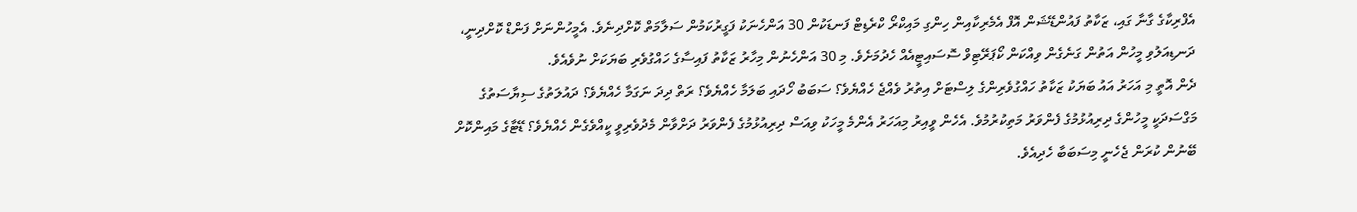އެފްރިކާގެ ގާނާ ގައި، ޒަކާތު ފައުންޑޭޝަން އޮފް އެމެރިކާއިން ހިންގި މައިކްރޯ ކްރެޑިޓް ފަނޑަކުން 30 އަންހެނަކު ފަގީރުކަމުން ސަލާމަތް ކޮށްދިނެވެ. އެމީހުންނަށް ފަންޑް ކޮށްދިނީ، ދަނޑިއަލުވި މީހުން އަތުން ގަނެގެން ވިއްކަން ކޯޕަރޭޓިވް ސޮސައިޓީއެއް ހެދުމަށެވެ. މި 30 އަންހެނުން މިހާރު ޒަކާތު ފައިސާގެ ހައްގުވެރި ބަޔަކަށް ނުވެއެވެ.
ދެން އޮތީ މި އަހަރު އައު ބަޔަކު ޒަކާތު ހައްގުވެރިންގެ ލިސްޓަށް އިތުރު ވެއްޖެ ހެއްޔެވެ؟ ސަބަބު ހޯދައި ބަލަމާ ހެއްޔެވެ؟ ރަތް ދިދަ ނަގަމާ ހެއްޔެވެ؟ ދައުލަތުގެ ސިޔާސަތުގެ މަގްސަދަކީ މީހުންގެ ދިރިއުޅުމުގެ ފެންވަރު މަތިކުރުމުވެ. އެހެން ވީއިރު މިއަހަރު އެންމެ މީހަކު ވިއަސް ދިރިއުޅުމުގެ ފެންވަރު ދަށްވާން މެދުވެރިވީ ކީއްވެގެން ހެއްޔެވެ؟ ޑޭޓާގެ މައިންކޮށް ބޭނުން ކުރަން ޖެހެނީ މިސަބަބާ ހެދިއެވެ.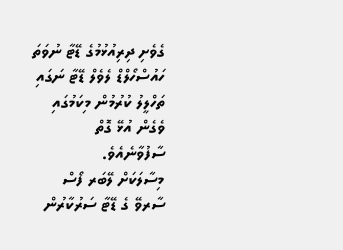ގެވެށި ދިރިއުޅުމުގެ ޑޭޓާ ނުވަތަ ހައުސްހޯލްޑް ލެވެލް ޑޭޓާ ނަގައި ތަހްލީލު ކުރުމުން މިކަމުގައި ވެގެން އުޅޭ ގޮތް ސާފުވާނެއެވެ.
މިސާލަކަށް ލޭބަރ ފޯސް ސާރވޭ ގެ ޑޭޓާ ސަރުކާރުން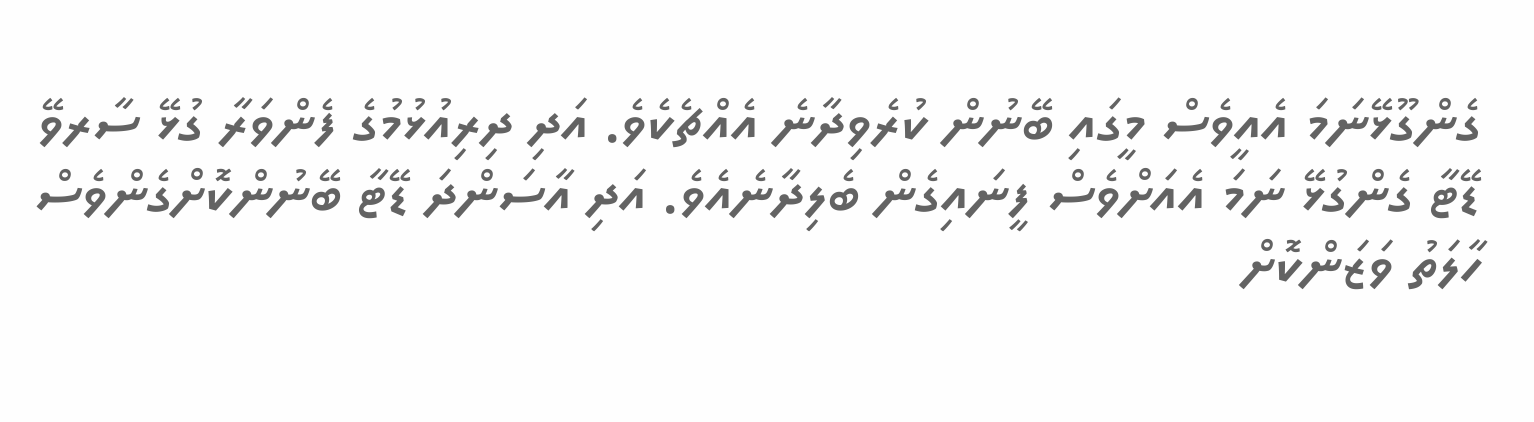ގެންގޫޅޭނަމަ އެއީވެސް މީގައި ބޭނުން ކުރެވިދާނެ އެއްޗެކެވެ. އަދި ދިރިއުޅުމުގެ ފެންވަރާ ގުޅޭ ސާރވޭ ޑޭޓާ ގެންގުޅޭ ނަމަ އެއަށްވެސް ފީނައިގެން ބެލިދާނެއެވެ. އަދި އާސަންދަ ޑޭޓާ ބޭނުންކޮށްގެންވެސް ހާލަތު ވަޒަންކޮށް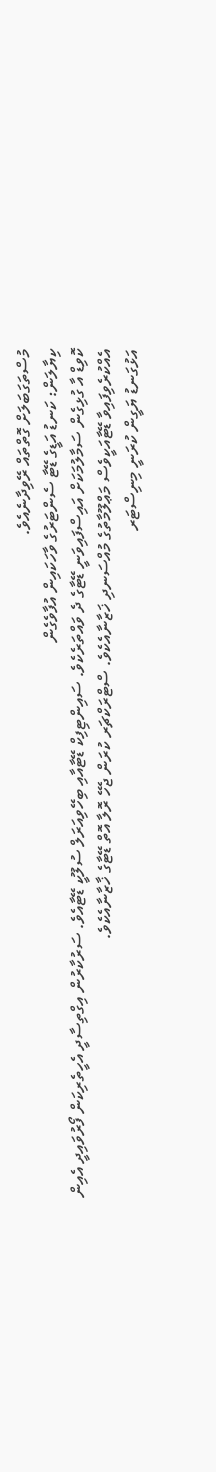މުސްތަގަބަލަށް ގޮތްތައް ރޭވިދާނެއެވެ.
ކިޔާލަން: ކަނޑު އަޑީގެ ޑޭޓާ ސެންޓަރުގެ ވާހަކައިން އުފާވެގެން
ކޮވިޑް އާ ގުޅިގެން ސަމާލުމަކަށް އައިސްފައިވަނީ ޑޭޓާގެ ދެ ވައްތަރެކެވެ. ސައިންޓިފިކް ޑޭޓާއާއި ބިހޭވިއަރަލް ސުލޫކީ ޑޭޓާއެވެ. ސަރުކާރުން އިގްތިސާދީ އެހީތެރިކަން ފޯރުވައިދީ އެއިން އެއްކުރެވިފައިވާ ޑޭޓާއަކީވެސް މަޢްލޫމާތުގެ މުއްސަނދި ޚަޒާނާއެކެވެ. ސްޓްރަކްޗަރ ކުރަން ޖެހޭ ރޮލާ އޮތް ޑޭޓާގެ ޚާޒާނާއެކެވެ.
އަޅުގަނޑު ޔަގީން ކުރަނީ މިނިސްޓަރ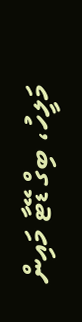މަލީހު، ބިގް ޑޭޓާ މައިން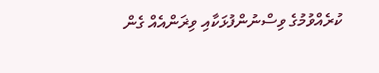ކުރެއްވުމުގެ ވިސްނުންފުޅަކާއި ވިޜަންއެއް ގެން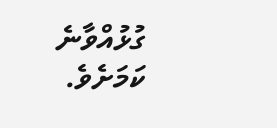ގުޅުއްވާނެ ކަމަށެވެ.